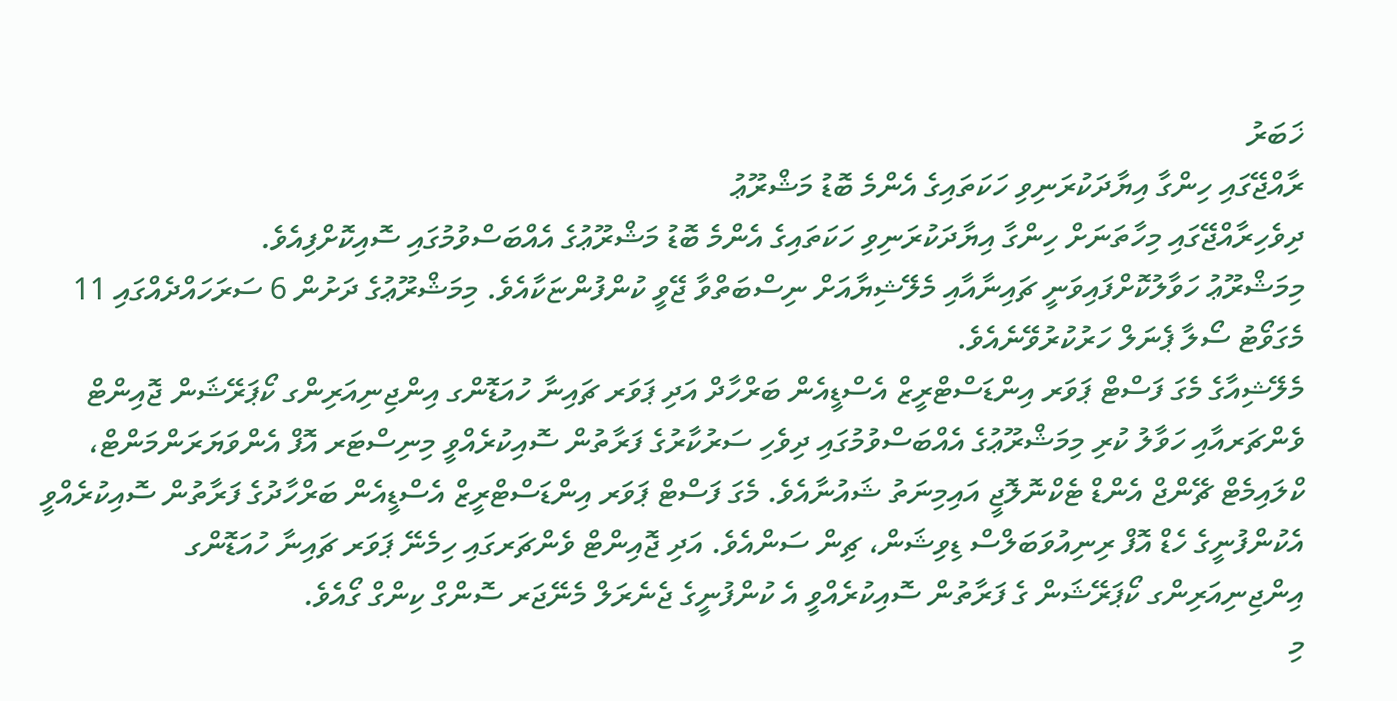ޚަބަރު
ރާއްޖޭގައި ހިންގާ އިޔާދަކުރަނިވި ހަކަތައިގެ އެންމެ ބޮޑު މަޝްރޫޢު
ދިވެހިރާއްޖޭގައި މިހާތަނަށް ހިންގާ އިޔާދަކުރަނިވި ހަކަތައިގެ އެންމެ ބޮޑު މަޝްރޫޢުގެ އެއްބަސްވުމުގައި ސޮއިކޮށްފިއެވެ.
މިމަޝްރޫޢު ހަވާލުކޮށްފައިވަނީ ޗައިނާއާއި މެލޭޝިޔާއަށް ނިސްބަތްވާ ޖޭވީ ކުންފުންޏަކާއެވެ. މިމަޝްރޫޢުގެ ދަށުން 6 ސަރަހައްދެއްގައި 11 މެގަވޯޓު ސޯލާ ޕެނަލް ހަރުކުރުވޭނެއެވެ.
މެލޭޝިއާގެ މެގަ ފަސްޓް ޕަވަރ އިންޑަސްޓްރީޒް އެސްޑީއެން ބަރްހާދް އަދި ޕަވަރ ޗައިނާ ހުއަޑޮންގ އިންޖިނިއަރިންގ ކޯޕަރޭޝަން ޖޮއިންޓް ވެންޗަރއާއި ހަވާލު ކުރި މިމަޝްރޫޢުގެ އެއްބަސްވުމުގައި ދިވެހި ސަރުކާރުގެ ފަރާތުން ސޮއިކުރެއްވީ މިނިސްޓަރ އޮފް އެންވަޔަރަންމަންޓް، ކްލައިމެޓް ޗޭންޖް އެންޑް ޓެކްނޮލޮޖީ އައިމިނަތު ޝައުނާއެވެ. މެގަ ފަސްޓް ޕަވަރ އިންޑަސްޓްރީޒް އެސްޑީއެން ބަރްހާދުގެ ފަރާތުން ސޮއިކުރެއްވީ އެކުންފުނީގެ ހެޑް އޮފް ރިނިއުވަބަލްސް ޑިވިޝަން، ޗިން ސަންއެވެ. އަދި ޖޮއިންޓް ވެންޗަރގައި ހިމެނޭ ޕަވަރ ޗައިނާ ހުއަޑޮންގ އިންޖިނިއަރިންގ ކޯޕަރޭޝަން ގެ ފަރާތުން ސޮއިކުރެއްވީ އެ ކުންފުނީގެ ޖެނެރަލް މެނޭޖަރ ސޮންގް ކިންގް ގޯއެވެ.
މި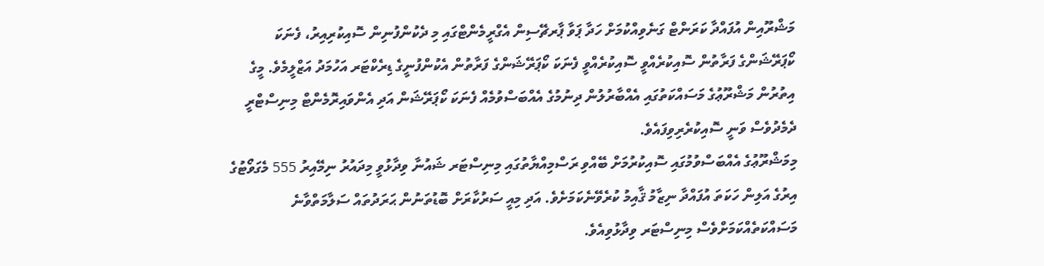މަޝްރޫއިން އުފައްދާ ކަރަންޓް ގަނެވިއްކުމަށް ހަދާ ޕަވާ ޕާރޗޭސިން އެގްރީމެންޓްގައި މި ދެކުންފުނިން ސޮއިކުރިއިރު، ފެނަކަ ކޯޕަރޭޝަންގެ ފަރާތުން ސޮއިކުރެއްވީ ސޮއިކުރެއްވީ ފެނަކަ ކޯޕަރޭޝަންގެ ފަރާތުން އެކުންފުނީގެ ޑިރެކްޓަރ އަހުމަދު އަޒްލީމެވެ. މީގެ އިތުރުން މަޝްރޫޢުގެ މަސައްކަތުގައި އެއްބާރުލުން ދިނުމުގެ އެއްބަސްވުމެއް ފެނަކަ ކޯޕަރޭޝަން އަދި އެންވައިރޮމެންޓް މިނިސްޓްރީ ދެމެދުވެސް ވަނީ ސޮއިކުރެރިވިފައެވެ.
މިމަޝްރޫޢުގެ އެއްބަސްވުމުގައި ސޮއިކުރުމަށް ބޭއްވި ރަސްމިއްޔާތުގައި މިނިސްޓަރ ޝައުނާ ވިދާޅުވީ މިދައުރު ނިމޭއިރު 555 މެގަވޯޓުގެ އިރުގެ އަލިން ހަކަތަ އުފައްދާ ނިޒާމު ޤާއިމު ކުރެވޭނެކަމަށެވެ. އަދި މިއީ ސަރުކާރަށް ބޮޑުތަނުން ޙަރަދުތައް ސަލާމަތްވާނެ މަސައްކަތެއްކަމަށްވެސް މިނިސްޓަރ ވިދާޅުވިއެވެ.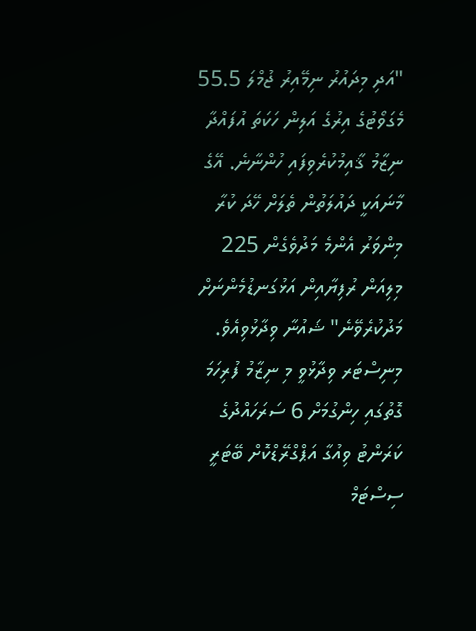"އަދި މިދައުރު ނިމޭއިރު ޖުމްލަ 55.5 މެގަވޯޓުގެ އިރުގެ އަލިން ހަކަތަ އުފައްދާ ނިޒާމު ޤާއިމުކުރެވިފައި ހުންނާނެ. އޭގެ މާނައަކީ ދައުލަތުން ތެލަށް ހޭދަ ކުރާ މިންވަރު އެންމެ މަދުވެގެން 225 މިލިއަން ރުފިޔާއިން އަޅުގަނޑުމެންނަށް މަދުކުރެވޭނެ" ޝައުނާ ވިދާޅުވިއެވެ.
މިނިސްޓަރ ވިދާޅުވީ މި ނިޒާމު ފުރިހަމަ ގޮތުގައި ހިންގުމަށް 6 ސަރަހައްދުގެ ކަރަންޓު ވިއުގާ އަޕްގްރޭޑްކޮށް ބޭޓަރީ ސިސްޓަމް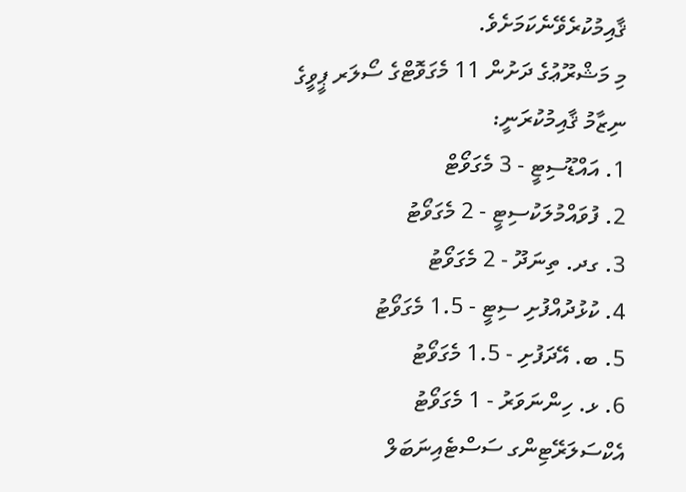ޤާއިމުކުރެވޭނެކަމަށެވެ.
މި މަޝްރޫޢުގެ ދަށުން 11 މެގަވޮޓްގެ ސޯލަރ ޕީވީގެ ނިޒާމު ޤާއިމުކުރަނީ:
1. އައްޑޫސިޓީ - 3 މެގަވޯޓް
2. ފުވައްމުލަކުސިޓީ - 2 މެގަވޯޓު
3. ގދ. ތިނަދޫ - 2 މެގަވޯޓު
4. ކުޅުދުއްފުށި ސިޓީ - 1.5 މެގަވޯޓު
5. ބ. އޭދަފުށި - 1.5 މެގަވޯޓު
6. ޅ. ހިންނަވަރު - 1 މެގަވޯޓު
އެކްސަލަރޭޓިންގ ސަސްޓެއިނަބަލް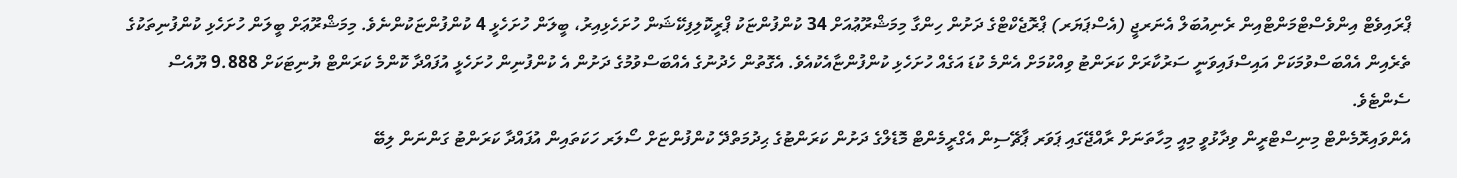ޕްރައިވެޓް އިންވެސްޓްމަންޓްއިން ރެނިއުބަލް އެނަރޖީ (އެސްޕަޔަރ) ޕްރޮޖެކްޓްގެ ދަށުން ހިންގާ މިމަޝްރޫޢުއަށް 34 ކުންފުންޏަކު ޕްރީކޮލިފިކޭޝަން ހުށަހެޅިއިރު، ބީލަން ހުށަހެޅީ 4 ކުންފުންޏަކުންނެވެ. މިމަޝްރޫޢަށް ބީލަން ހުށަހެޅި ކުންފުނިތަކުގެ ތެރެއިން އެއްބަސްވުމަކަށް އައިސްފައިވަނީ ސަރުކާރަށް ކަރަންޓު ވިއްކުމަށް އެންމެ ކުޑަ އަގެއް ހުށަހެޅި ކުންފުންޏާއެކުއެވެ. އެގޮތުން ހެދުނުގެ އެއްބަސްވުމުގެ ދަށުން އެ ކުންފުނިން ހުށަހެޅީ އުފައްދާ ކޮންމެ ކަރަންޓް ޔުނިޓަކަށް 9.888 ޔޫއެސް ސެންޓެވެ.
އެންވައިރޮމެންޓް މިނިސްޓްރީން ވިދާޅުވީ މިއީ މިހާތަނަށް ރާއްޖޭގައި ޕަވަރ ޕާޗޭސިން އެގްރީމެންޓް މޮޑެލްގެ ދަށުން ކަރަންޓުގެ ޙިދުމަތްދޭ ކުންފުންޏަށް ސޯލަރ ހަކަތައިން އުފައްދާ ކަރަންޓު ގަންނަން ލިބޭ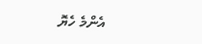އެންމެ ހެޔޮ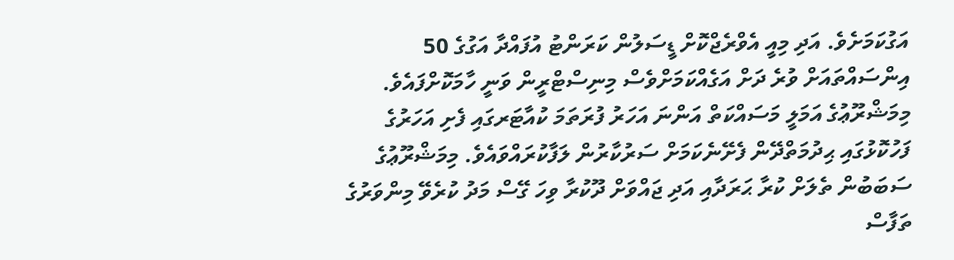އަގުކަމަށެވެ. އަދި މިއީ އެވްރެޖްކޮށް ޑީސަލުން ކަރަންޓު އުފައްދާ އަގުގެ 50 އިންސައްތައަށް ވުރެ ދަށް އަގެއްކަމަށްވެސް މިނިސްޓްރީން ވަނީ ހާމަކޮށްފައެވެ.
މިމަޝްރޫޢުގެ އަމަލީ މަސައްކަތް އަންނަ އަހަރު ފުރަތަމަ ކުއާޓަރގައި ފެށި އަހަރުގެ ފަހުކޮޅުގައި ޙިދުމަތްދޭން ފެށޭނެކަމަށް ސަރުކާރުން ލަފާކުރައްވައެވެ. މިމަޝްރޫޢުގެ ސަބަބުން ތެލަށް ކުރާ ޙަރަދާއި އަދި ޖައްވަށް ދޫކުރާ ވިހަ ގޭސް މަދު ކުރެވޭ މިންވަރުގެ ތަފާސް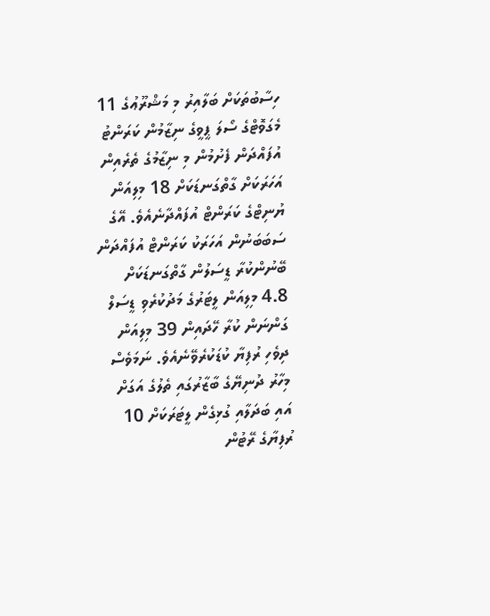ހިސާބުތަކަށް ބަލާއިރު މި މަޝްރޫޢުގެ 11 މެގަވޮޓްގެ ސޯލަ ޕީވީގެ ނިޒާމުން ކަރަންޓު އުފައްދަން ފެށުމުން މި ނިޒާމުގެ ތެރެއިން އަހަރަކަށް ގާތްގަނޑަކަށް 18 މިލިއަން ޔުނިޓްގެ ކަރަންޓް އުފައްދާނެއެވެ. އޭގެ ސަބަބަނުން އަހަރަކު ކަރަންޓް އުފައްދަން ބޭނުންކުރާ ޑީސަލުން ގާތްގަނޑަކަށް 4.8 މިލިއަން ލީޓަރުގެ މަދުކުރެވި ޑީސަލް ގަންނަން ކުރާ ހޭދައިން 39 މިލިއަން ދިވެހި ރުފިޔާ ކުޑަކުރެވޭނެއެވެ. ނަމަވެސް މިހާރު ދުނިޔޭގެ ބާޒާރުގައި ތެލުގެ އަގަށް އައި ބަދަލާއި ގުޅިގެން ލީޓަރަކަށް 10 ރުފިޔާގެ ރޭޓުން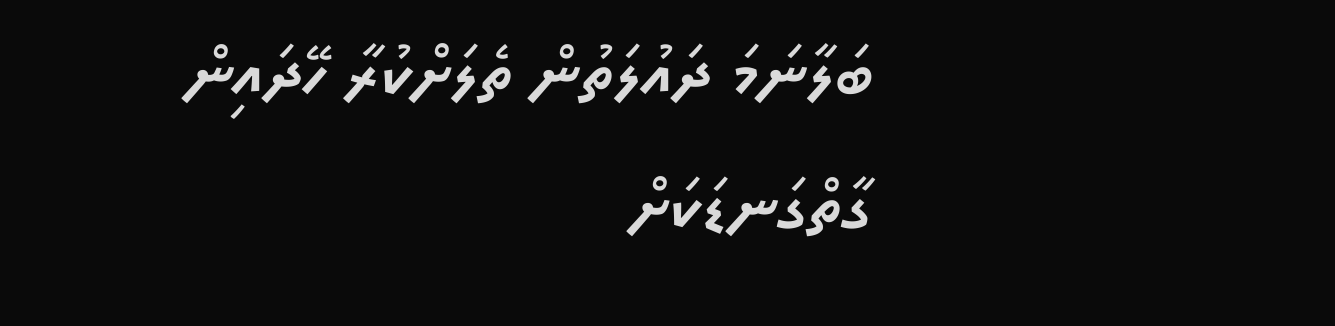ބަލާނަމަ ދައުލަތުން ތެލަށްކުރާ ހޭދައިން ގާތްގަނޑަކަށް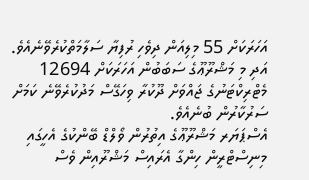އަހަރަކަށް 55 މިލިއަން ދިވެހި ރުފިޔާ ސަލާމަތްކުރެވޭނެއެވެ. އަދި މި މަޝްރޫޢޫގެ ސަބަބުން އަހަރަކަށް 12694 މެޓްރިކްޓަނުގެ ޖައްވަށް ދޫކުރާ ވިހަގޭސް މަދުކުރެވޭނެ ކަމަށް ސަރުކާރުން ބުނެއެވެ.
އެސްޕަޔަރ މަޝްރޫޢޫގެ އިތުރުން ވޯލްޑް ބޭންކުގެ އެހީގައި މިނިސްޓްރީން ހިންގާ އެރައިސް މަޝްރޫއިން ވެސް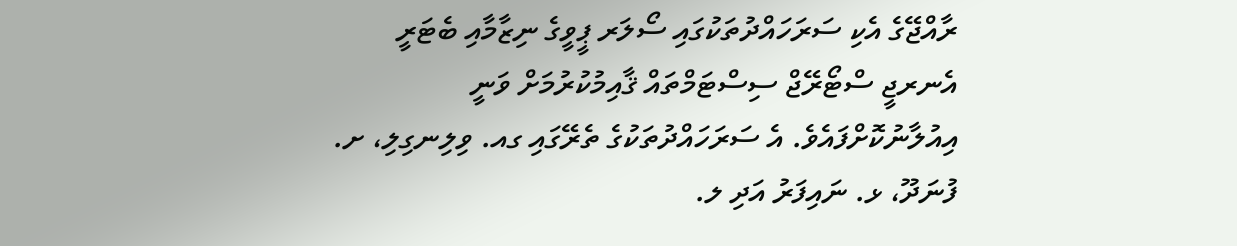ރާއްޖޭގެ އެކި ސަރަހައްދުތަކުގައި ސޯލަރ ޕީވީގެ ނިޒާމާއި ބެޓަރީ އެނރޖީ ސްޓޯރޭޖް ސިސްޓަމްތައް ޤާއިމުކުރުމަށް ވަނީ އިއުލާނުކޮށްފައެވެ. އެ ސަރަހައްދުތަކުގެ ތެރޭގައި ގއ. ވިލިނގިލި، ށ. ފުނަދޫ، ޅ. ނައިފަރު އަދި ލ.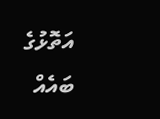އަތޮޅުގެ ބައެއް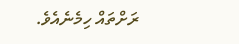ރަށްތައް ހިމެނެއެވެ.